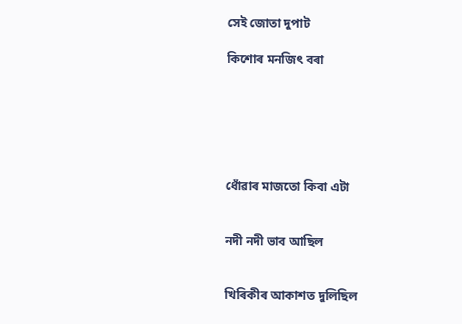সেই জোতা দুপাট

কিশোৰ মনজিৎ বৰা






ধোঁৱাৰ মাজতো কিবা এটা


নদী নদী ভাব আছিল


খিৰিকীৰ আকাশত দুলিছিল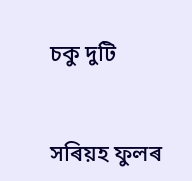চকু দুটি


সৰিয়হ ফুলৰ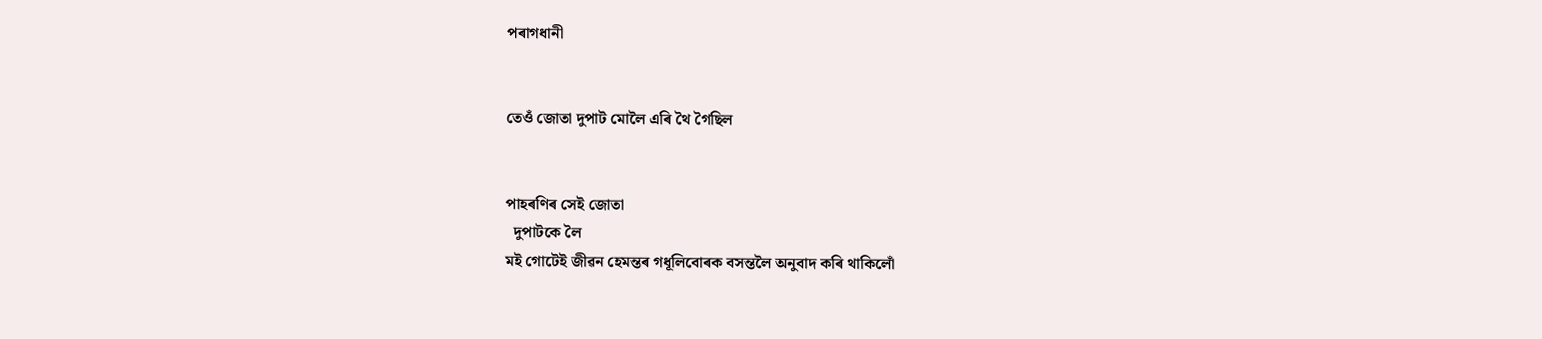পৰাগধানী


তেওঁ জোতা দুপাট মোলৈ এৰি থৈ গৈছিল


পাহৰণিৰ সেই জোতা
  দুপাটকে লৈ
মই গোটেই জীৱন হেমন্তৰ গধূলিবোৰক বসন্তলৈ অনুবাদ কৰি থাকিলোঁ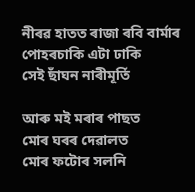নীৰৱ হাতত ৰাজা ৰবি বাৰ্মাৰ পোহৰচাকি এটা ঢাকি
সেই ছাঁঘন নাৰীমূৰ্তি

আৰু মই মৰাৰ পাছত
মোৰ ঘৰৰ দেৱালত
মোৰ ফটোৰ সলনি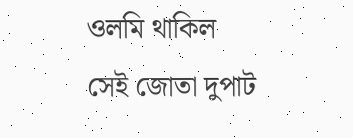ওলমি থাকিল
সেই জোতা দুপাট